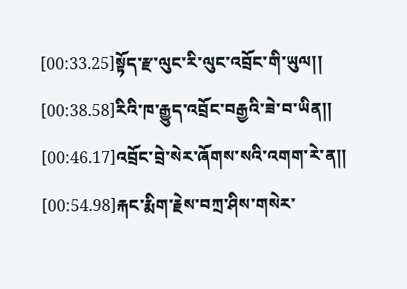[00:33.25]སྟོད་རྫ་ལུང་རི་ལུང་འབྲོང་གི་ཡུལ།།
[00:38.58]རིའི་ཁ་རྒྱུད་འབྲོང་བརྒྱའི་ཟེ་བ་ཡིན།།
[00:46.17]འབྲོང་བྲེ་སེར་ཞོགས་སའི་འགག་རེ་ན།།
[00:54.98]རྐང་རྨིག་རྗེས་བཀྲ་ཤིས་གསེར་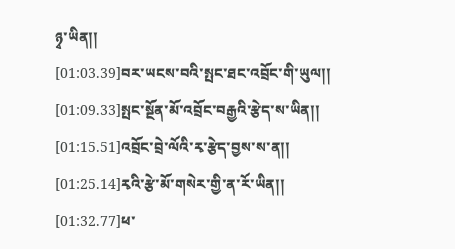ཉྭ་ཡིན།།
[01:03.39]བར་ཡངས་བའི་སྤང་ཐང་འབྲོང་གི་ཡུལ།།
[01:09.33]སྤང་སྔོན་མོ་འབྲོང་བརྒྱའི་རྩེད་ས་ཡིན།།
[01:15.51]འབྲོང་བྲེ་ལོའི་རྭ་རྩེད་བྱས་ས་ན།།
[01:25.14]རྭའི་རྩེ་མོ་གསེར་གྱི་ན་རོ་ཡིན།།
[01:32.77]ཕ་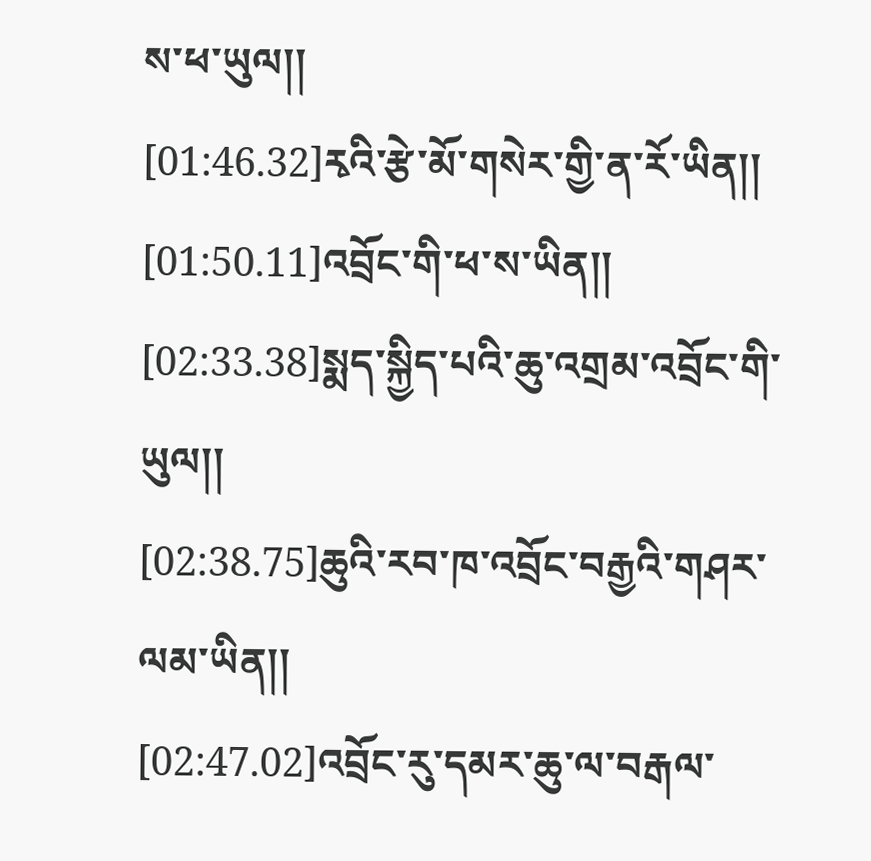ས་ཕ་ཡུལ།།
[01:46.32]རྭའི་རྩེ་མོ་གསེར་གྱི་ན་རོ་ཡིན།།
[01:50.11]འབྲོང་གི་ཕ་ས་ཡིན།།
[02:33.38]སྨད་སྐྱིད་པའི་ཆུ་འགྲམ་འབྲོང་གི་ཡུལ།།
[02:38.75]ཆུའི་རབ་ཁ་འབྲོང་བརྒྱའི་གཤར་ལམ་ཡིན།།
[02:47.02]འབྲོང་རུ་དམར་ཆུ་ལ་བརྒལ་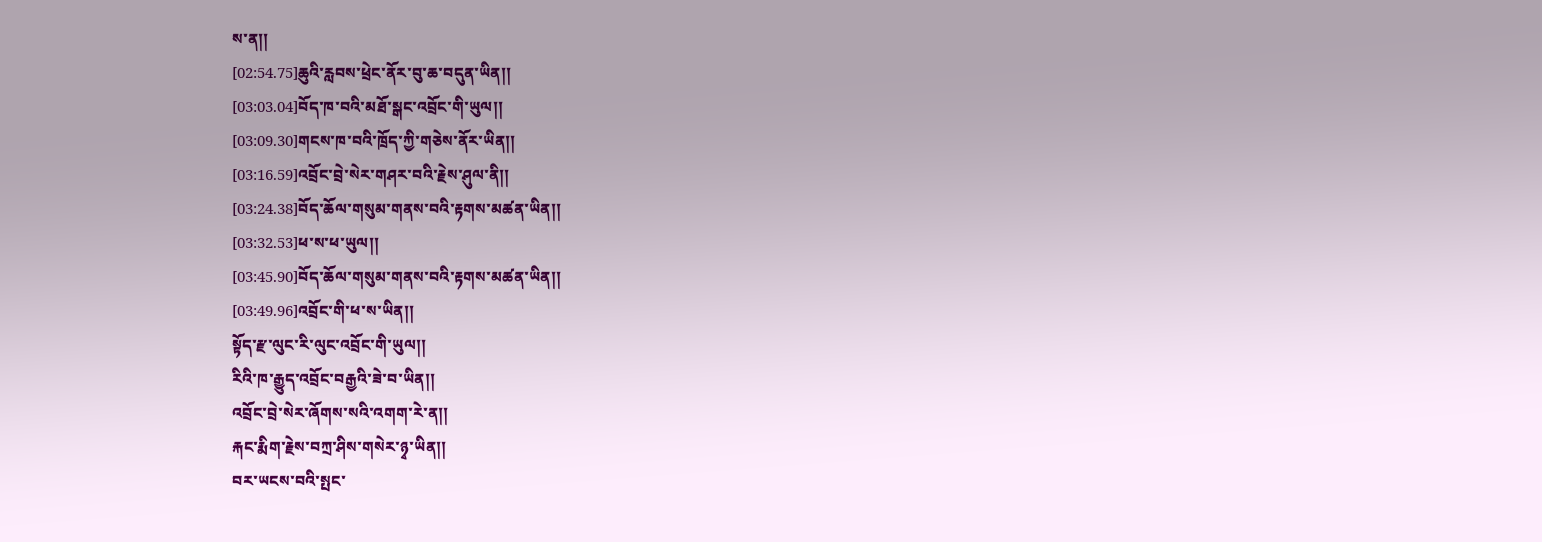ས་ན།།
[02:54.75]ཆུའི་རླབས་ཕྲེང་ནོར་བུ་ཆ་བདུན་ཡིན།།
[03:03.04]བོད་ཁ་བའི་མཐོ་སྒང་འབྲོང་གི་ཡུལ།།
[03:09.30]གངས་ཁ་བའི་ཁྲོད་ཀྱི་གཅེས་ནོར་ཡིན།།
[03:16.59]འབྲོང་བྲེ་སེར་གཤར་བའི་རྗེས་ཤུལ་ནི།།
[03:24.38]བོད་ཆོལ་གསུམ་གནས་བའི་རྟགས་མཚན་ཡིན།།
[03:32.53]ཕ་ས་ཕ་ཡུལ།།
[03:45.90]བོད་ཆོལ་གསུམ་གནས་བའི་རྟགས་མཚན་ཡིན།།
[03:49.96]འབྲོང་གི་ཕ་ས་ཡིན།།
སྟོད་རྫ་ལུང་རི་ལུང་འབྲོང་གི་ཡུལ།།
རིའི་ཁ་རྒྱུད་འབྲོང་བརྒྱའི་ཟེ་བ་ཡིན།།
འབྲོང་བྲེ་སེར་ཞོགས་སའི་འགག་རེ་ན།།
རྐང་རྨིག་རྗེས་བཀྲ་ཤིས་གསེར་ཉྭ་ཡིན།།
བར་ཡངས་བའི་སྤང་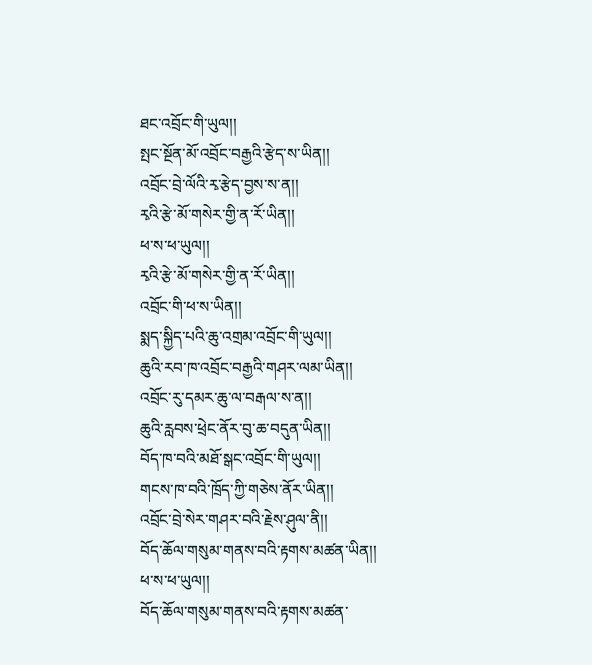ཐང་འབྲོང་གི་ཡུལ།།
སྤང་སྔོན་མོ་འབྲོང་བརྒྱའི་རྩེད་ས་ཡིན།།
འབྲོང་བྲེ་ལོའི་རྭ་རྩེད་བྱས་ས་ན།།
རྭའི་རྩེ་མོ་གསེར་གྱི་ན་རོ་ཡིན།།
ཕ་ས་ཕ་ཡུལ།།
རྭའི་རྩེ་མོ་གསེར་གྱི་ན་རོ་ཡིན།།
འབྲོང་གི་ཕ་ས་ཡིན།།
སྨད་སྐྱིད་པའི་ཆུ་འགྲམ་འབྲོང་གི་ཡུལ།།
ཆུའི་རབ་ཁ་འབྲོང་བརྒྱའི་གཤར་ལམ་ཡིན།།
འབྲོང་རུ་དམར་ཆུ་ལ་བརྒལ་ས་ན།།
ཆུའི་རླབས་ཕྲེང་ནོར་བུ་ཆ་བདུན་ཡིན།།
བོད་ཁ་བའི་མཐོ་སྒང་འབྲོང་གི་ཡུལ།།
གངས་ཁ་བའི་ཁྲོད་ཀྱི་གཅེས་ནོར་ཡིན།།
འབྲོང་བྲེ་སེར་གཤར་བའི་རྗེས་ཤུལ་ནི།།
བོད་ཆོལ་གསུམ་གནས་བའི་རྟགས་མཚན་ཡིན།།
ཕ་ས་ཕ་ཡུལ།།
བོད་ཆོལ་གསུམ་གནས་བའི་རྟགས་མཚན་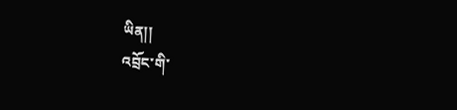ཡིན།།
འབྲོང་གི་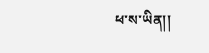ཕ་ས་ཡིན།།